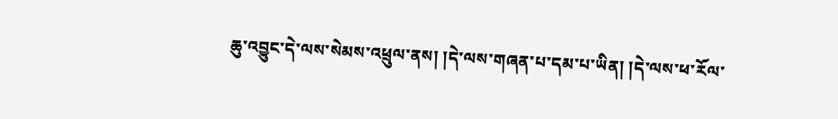ཆུ་འབྱུང་དེ་ལས་སེམས་འཕྲུལ་ནས། །དེ་ལས་གཞན་པ་དམ་པ་ཡིན། །དེ་ལས་ཕ་རོལ་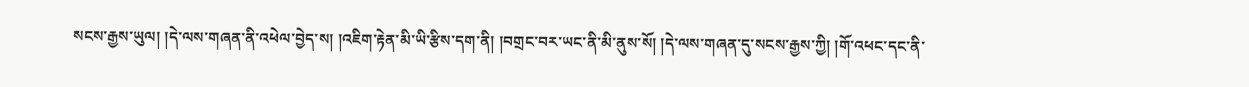སངས་རྒྱས་ཡུལ། །དེ་ལས་གཞན་ནི་འཕེལ་བྱེད་ས། །འཇིག་རྟེན་མི་ཡི་རྩིས་དག་ནི། །བགྲང་བར་ཡང་ནི་མི་ནུས་སོ། །དེ་ལས་གཞན་དུ་སངས་རྒྱས་ཀྱི། །གོ་འཕང་དང་ནི་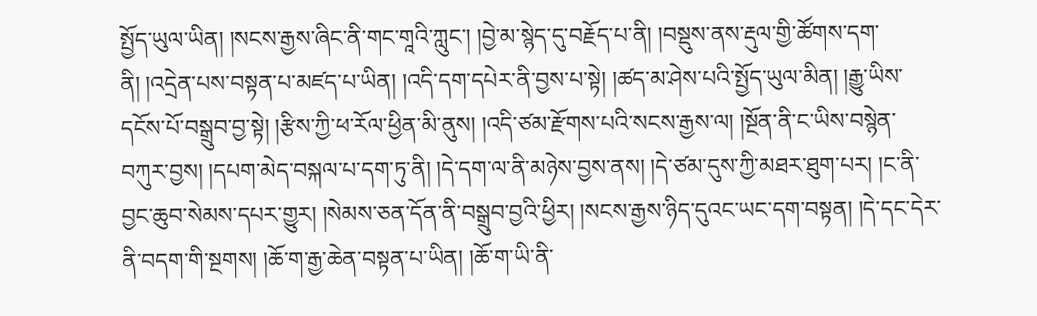སྤྱོད་ཡུལ་ཡིན། །སངས་རྒྱས་ཞིང་ནི་གང་གཱའི་ཀླུང་། །བྱེ་མ་སྙེད་དུ་བརྗོད་པ་ནི། །བསྡུས་ནས་རྡུལ་གྱི་ཚོགས་དག་ནི། །འདྲེན་པས་བསྟན་པ་མཛད་པ་ཡིན། །འདི་དག་དཔེར་ནི་བྱས་པ་སྟེ། །ཚད་མ་ཤེས་པའི་སྤྱོད་ཡུལ་མིན། །རྒྱུ་ཡིས་དངོས་པོ་བསྒྲུབ་བྱ་སྟེ། །རྩིས་ཀྱི་ཕ་རོལ་ཕྱིན་མི་ནུས། །འདི་ཙམ་རྫོགས་པའི་སངས་རྒྱས་ལ། །སྔོན་ནི་ང་ཡིས་བསྙེན་བཀུར་བྱས། །དཔག་མེད་བསྐལ་པ་དག་ཏུ་ནི། །དེ་དག་ལ་ནི་མཉེས་བྱས་ནས། །དེ་ཙམ་དུས་ཀྱི་མཐར་ཐུག་པར། །ང་ནི་བྱང་ཆུབ་སེམས་དཔར་གྱུར། །སེམས་ཅན་དོན་ནི་བསྒྲུབ་བྱའི་ཕྱིར། །སངས་རྒྱས་ཉིད་དུའང་ཡང་དག་བསྟན། །དེ་དང་དེར་ནི་བདག་གི་སྔགས། །ཆོ་ག་རྒྱ་ཆེན་བསྟན་པ་ཡིན། །ཆོ་ག་ཡི་ནི་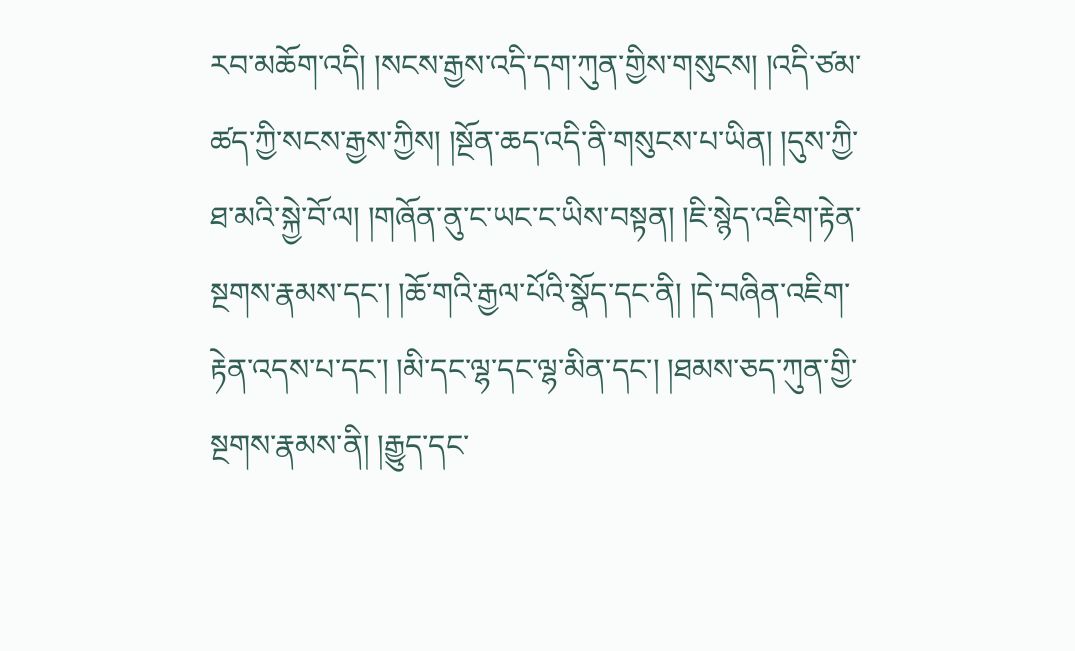རབ་མཆོག་འདི། །སངས་རྒྱས་འདི་དག་ཀུན་གྱིས་གསུངས། །འདི་ཙམ་ཚད་ཀྱི་སངས་རྒྱས་ཀྱིས། །སྔོན་ཆད་འདི་ནི་གསུངས་པ་ཡིན། །དུས་ཀྱི་ཐ་མའི་སྐྱེ་བོ་ལ། །གཞོན་ནུ་ང་ཡང་ང་ཡིས་བསྟན། །ཇི་སྙེད་འཇིག་རྟེན་སྔགས་རྣམས་དང་། །ཆོ་གའི་རྒྱལ་པོའི་སྣོད་དང་ནི། །དེ་བཞིན་འཇིག་རྟེན་འདས་པ་དང་། །མི་དང་ལྷ་དང་ལྷ་མིན་དང་། །ཐམས་ཅད་ཀུན་གྱི་སྔགས་རྣམས་ནི། །རྒྱུད་དང་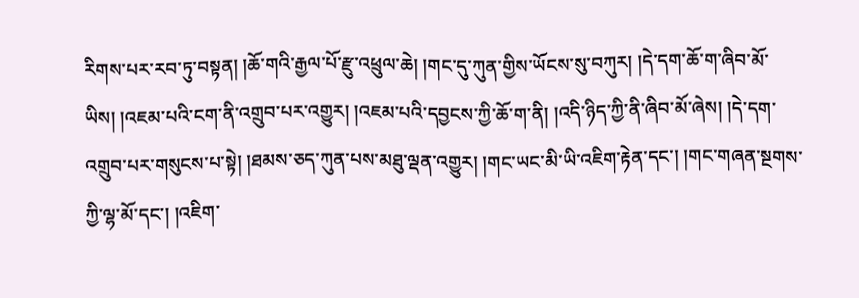རིགས་པར་རབ་ཏུ་བསྟན། །ཆོ་གའི་རྒྱལ་པོ་རྫུ་འཕྲུལ་ཆེ། །གང་དུ་ཀུན་གྱིས་ཡོངས་སུ་བཀུར། །དེ་དག་ཆོ་ག་ཞིབ་མོ་ཡིས། །འཇམ་པའི་ངག་ནི་འགྲུབ་པར་འགྱུར། །འཇམ་པའི་དབྱངས་ཀྱི་ཆོ་ག་ནི། །འདི་ཉིད་ཀྱི་ནི་ཞིབ་མོ་ཞེས། །དེ་དག་འགྲུབ་པར་གསུངས་པ་སྟེ། །ཐམས་ཅད་ཀུན་པས་མཐུ་ལྡན་འགྱུར། །གང་ཡང་མི་ཡི་འཇིག་རྟེན་དང་། །གང་གཞན་སྔགས་ཀྱི་ལྷ་མོ་དང་། །འཇིག་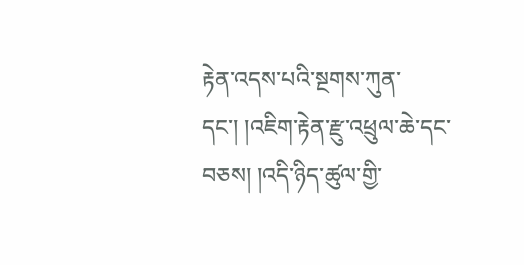རྟེན་འདས་པའི་སྔགས་ཀུན་དང་། །འཇིག་རྟེན་རྫུ་འཕྲུལ་ཆེ་དང་བཅས། །འདི་ཉིད་ཚུལ་གྱི་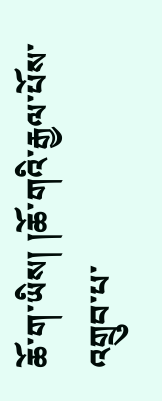ཆོ་ག་ཡིས། །ཆོ་གའི་རྒྱལ་པོས་འགྲུབ་པ་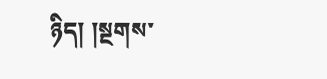ཉིད། །སྔགས་